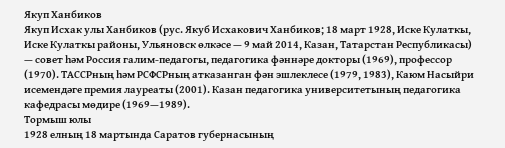Якуп Ханбиков
Якуп Исхак улы Ханбиков (рус. Якуб Исхакович Ханбиков; 18 март 1928, Иске Кулаткы, Иске Кулаткы районы, Ульяновск өлкәсе — 9 май 2014, Казан, Татарстан Республикасы) — совет һәм Россия галим-педагогы, педагогика фәннәре докторы (1969), профессор (1970). ТАССРның һәм РСФСРның атказанган фән эшлеклесе (1979, 1983), Каюм Насыйри исемендәге премия лауреаты (2001). Казан педагогика университетының педагогика кафедрасы мөдире (1969—1989).
Тормыш юлы
1928 елның 18 мартында Саратов губернасының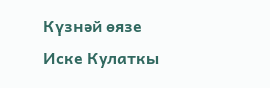Күзнәй өязе Иске Кулаткы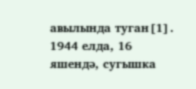авылында туган[1].
1944 елда, 16 яшендә, сугышка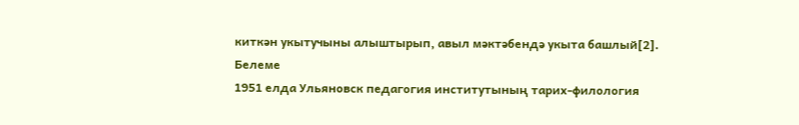киткән укытучыны алыштырып, авыл мәктәбендә укыта башлый[2].
Белеме
1951 елда Ульяновск педагогия институтының тарих-филология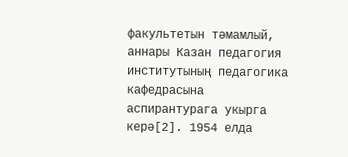факультетын тәмамлый, аннары Казан педагогия институтының педагогика кафедрасына аспирантурага укырга керә[2]. 1954 елда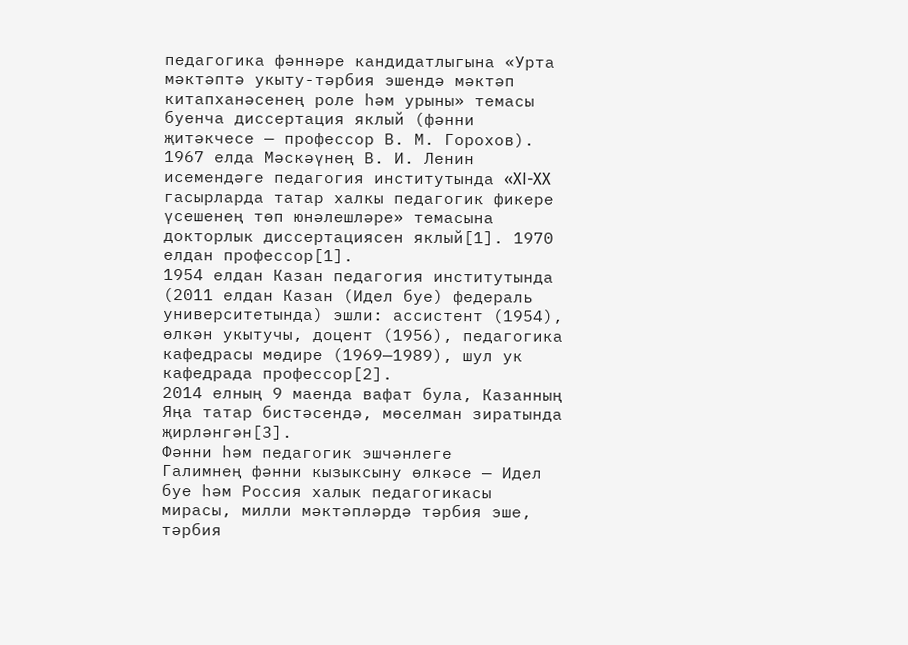педагогика фәннәре кандидатлыгына «Урта мәктәптә укыту-тәрбия эшендә мәктәп китапханәсенең роле һәм урыны» темасы буенча диссертация яклый (фәнни җитәкчесе — профессор В. М. Горохов).
1967 елда Мәскәүнең В. И. Ленин исемендәге педагогия институтында «XI-XX гасырларда татар халкы педагогик фикере үсешенең төп юнәлешләре» темасына докторлык диссертациясен яклый[1]. 1970 елдан профессор[1].
1954 елдан Казан педагогия институтында (2011 елдан Казан (Идел буе) федераль университетында) эшли: ассистент (1954), өлкән укытучы, доцент (1956), педагогика кафедрасы мөдире (1969—1989), шул ук кафедрада профессор[2].
2014 елның 9 маенда вафат була, Казанның Яңа татар бистәсендә, мөселман зиратында җирләнгән[3].
Фәнни һәм педагогик эшчәнлеге
Галимнең фәнни кызыксыну өлкәсе — Идел буе һәм Россия халык педагогикасы мирасы, милли мәктәпләрдә тәрбия эше, тәрбия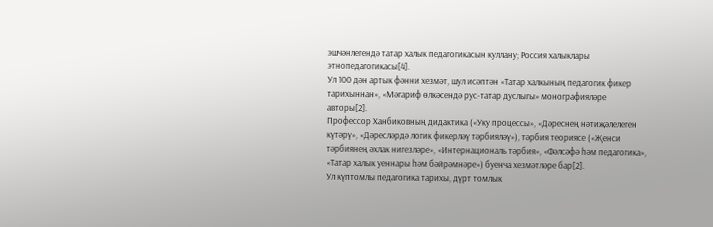эшчәнлегендә татар халык педагогикасын куллану; Россия халыклары этнопедагогикасы[4].
Ул 100 дән артык фәнни хезмәт, шул исәптән «Татар халкының педагогик фикер тарихыннан», «Мәгариф өлкәсендә рус-татар дуслыгы» монографияләре авторы[2].
Профессор Ханбиковның дидактика («Уку процессы», «Дәреснең нәтиҗәлелеген күтәрү», «Дәресләрдә логик фикерләү тәрбияләү»), тәрбия теориясе («Җенси тәрбиянең әхлак нигезләре», «Интернациональ тәрбия», «Фәлсәфә һәм педагогика», «Татар халык уеннары һәм бәйрәмнәре») буенча хезмәтләре бар[2].
Ул күптомлы педагогика тарихы, дүрт томлык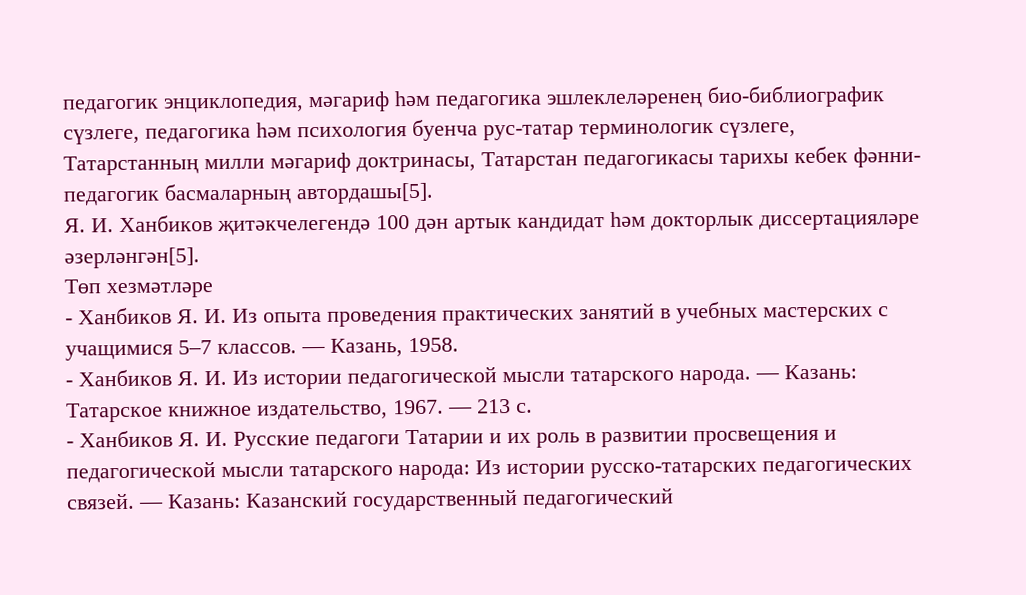педагогик энциклопедия, мәгариф һәм педагогика эшлеклеләренең био-библиографик сүзлеге, педагогика һәм психология буенча рус-татар терминологик сүзлеге, Татарстанның милли мәгариф доктринасы, Татарстан педагогикасы тарихы кебек фәнни-педагогик басмаларның автордашы[5].
Я. И. Ханбиков җитәкчелегендә 100 дән артык кандидат һәм докторлык диссертацияләре әзерләнгән[5].
Төп хезмәтләре
- Ханбиков Я. И. Из опыта проведения практических занятий в учебных мастерских с учащимися 5–7 классов. — Казань, 1958.
- Ханбиков Я. И. Из истории педагогической мысли татарского народа. — Казань: Татарское книжное издательство, 1967. — 213 с.
- Ханбиков Я. И. Русские педагоги Татарии и их роль в развитии просвещения и педагогической мысли татарского народа: Из истории русско-татарских педагогических связей. — Казань: Казанский государственный педагогический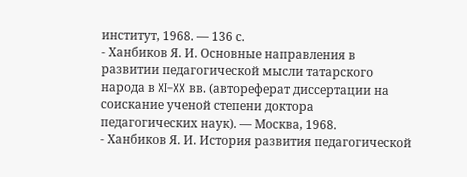институт, 1968. — 136 с.
- Ханбиков Я. И. Основные направления в развитии педагогической мысли татарского народа в XI–XX вв. (автореферат диссертации на соискание ученой степени доктора педагогических наук). — Москва, 1968.
- Ханбиков Я. И. История развития педагогической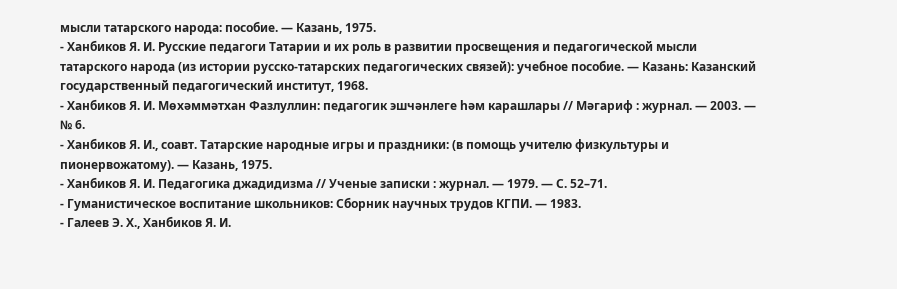мысли татарского народа: пособие. — Казань, 1975.
- Ханбиков Я. И. Русские педагоги Татарии и их роль в развитии просвещения и педагогической мысли татарского народа (из истории русско-татарских педагогических связей): учебное пособие. — Казань: Казанский государственный педагогический институт, 1968.
- Ханбиков Я. И. Мөхәммәтхан Фазлуллин: педагогик эшчәнлеге һәм карашлары // Мәгариф : журнал. — 2003. — № 6.
- Ханбиков Я. И., соавт. Татарские народные игры и праздники: (в помощь учителю физкультуры и пионервожатому). — Казань, 1975.
- Ханбиков Я. И. Педагогика джадидизма // Ученые записки : журнал. — 1979. — С. 52–71.
- Гуманистическое воспитание школьников: Сборник научных трудов КГПИ. — 1983.
- Галеев Э. Х., Ханбиков Я. И.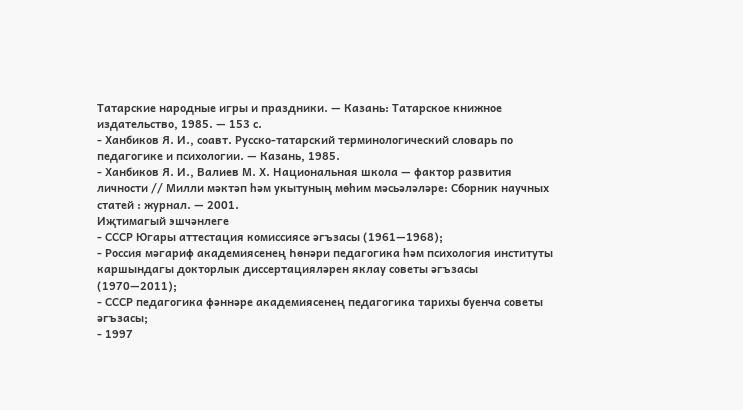Татарские народные игры и праздники. — Казань: Татарское книжное издательство, 1985. — 153 с.
- Ханбиков Я. И., соавт. Русско-татарский терминологический словарь по педагогике и психологии. — Казань, 1985.
- Ханбиков Я. И., Валиев М. Х. Национальная школа — фактор развития личности // Милли мәктәп һәм укытуның мөһим мәсьәләләре: Сборник научных статей : журнал. — 2001.
Иҗтимагый эшчәнлеге
- СССР Югары аттестация комиссиясе әгъзасы (1961—1968);
- Россия мәгариф академиясенең Һөнәри педагогика һәм психология институты каршындагы докторлык диссертацияләрен яклау советы әгъзасы (1970—2011);
- СССР педагогика фәннәре академиясенең педагогика тарихы буенча советы әгъзасы;
- 1997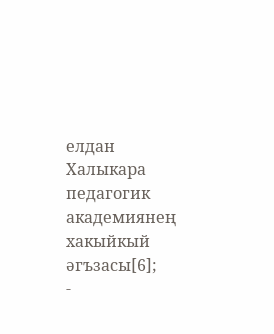елдан Халыкара педагогик академиянең хакыйкый әгъзасы[6];
-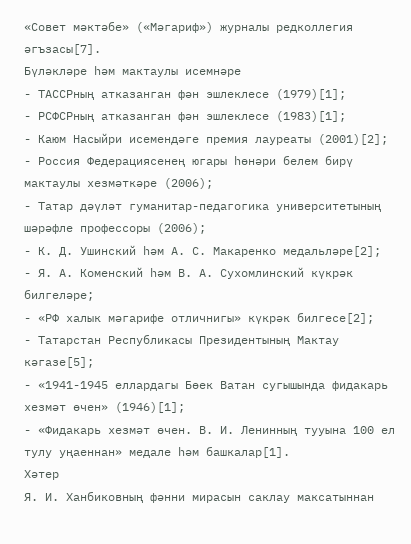«Совет мәктәбе» («Мәгариф») журналы редколлегия әгъзасы[7].
Бүләкләре һәм мактаулы исемнәре
- ТАССРның атказанган фән эшлеклесе (1979)[1];
- РСФСРның атказанган фән эшлеклесе (1983)[1];
- Каюм Насыйри исемендәге премия лауреаты (2001)[2];
- Россия Федерациясенең югары һөнәри белем бирү мактаулы хезмәткәре (2006);
- Татар дәүләт гуманитар-педагогика университетының шәрәфле профессоры (2006);
- К. Д. Ушинский һәм А. С. Макаренко медальләре[2];
- Я. А. Коменский һәм В. А. Сухомлинский күкрәк билгеләре;
- «РФ халык мәгарифе отличнигы» күкрәк билгесе[2];
- Татарстан Республикасы Президентының Мактау кәгазе[5];
- «1941-1945 еллардагы Бөек Ватан сугышында фидакарь хезмәт өчен» (1946)[1];
- «Фидакарь хезмәт өчен. В. И. Ленинның тууына 100 ел тулу уңаеннан» медале һәм башкалар[1].
Хәтер
Я. И. Ханбиковның фәнни мирасын саклау максатыннан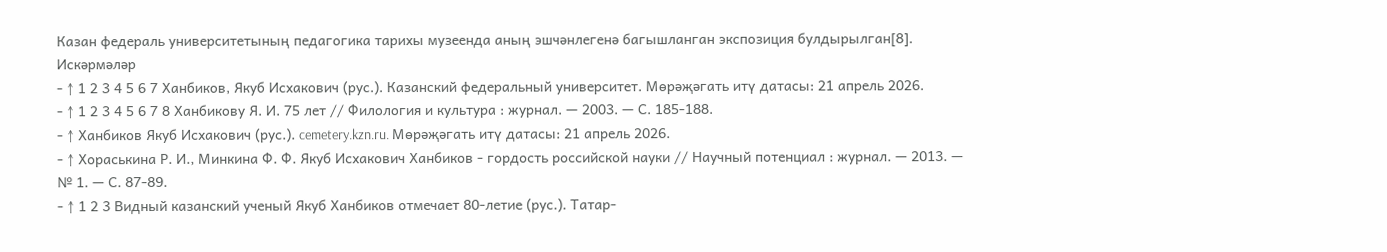Казан федераль университетының педагогика тарихы музеенда аның эшчәнлегенә багышланган экспозиция булдырылган[8].
Искәрмәләр
- ↑ 1 2 3 4 5 6 7 Ханбиков, Якуб Исхакович (рус.). Казанский федеральный университет. Мөрәҗәгать итү датасы: 21 апрель 2026.
- ↑ 1 2 3 4 5 6 7 8 Ханбикову Я. И. 75 лет // Филология и культура : журнал. — 2003. — С. 185-188.
- ↑ Ханбиков Якуб Исхакович (рус.). cemetery.kzn.ru. Мөрәҗәгать итү датасы: 21 апрель 2026.
- ↑ Хораськина Р. И., Минкина Ф. Ф. Якуб Исхакович Ханбиков - гордость российской науки // Научный потенциал : журнал. — 2013. — № 1. — С. 87-89.
- ↑ 1 2 3 Видный казанский ученый Якуб Ханбиков отмечает 80-летие (рус.). Татар-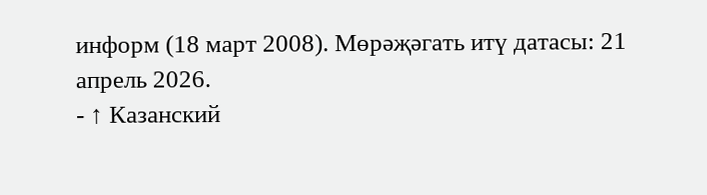информ (18 март 2008). Мөрәҗәгать итү датасы: 21 апрель 2026.
- ↑ Казанский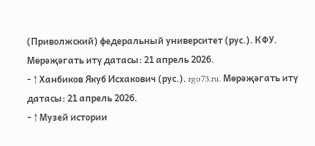(Приволжский) федеральный университет (рус.). КФУ. Мөрәҗәгать итү датасы: 21 апрель 2026.
- ↑ Ханбиков Якуб Исхакович (рус.). rgo73.ru. Мөрәҗәгать итү датасы: 21 апрель 2026.
- ↑ Музей истории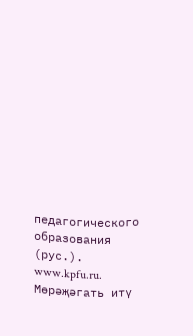педагогического образования (рус.). www.kpfu.ru. Мөрәҗәгать итү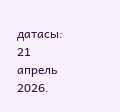датасы: 21 апрель 2026.